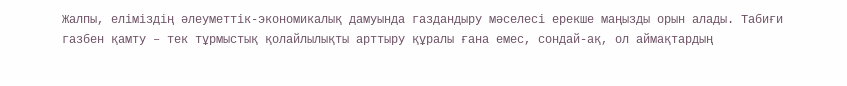Жалпы, еліміздің әлеуметтік-экономикалық дамуында газдандыру мәселесі ерекше маңызды орын алады. Табиғи газбен қамту – тек тұрмыстық қолайлылықты арттыру құралы ғана емес, сондай-ақ, ол аймақтардың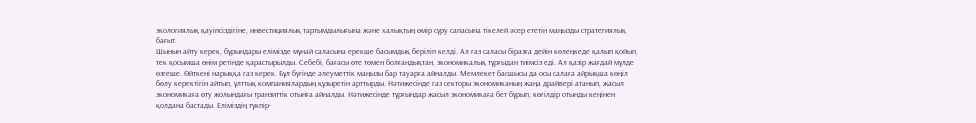экологиялық қауіпсіздігіне, инвестициялық тартымдылығына және халықтың өмір сүру сапасына тікелей әсер ететін маңызды стратегиялық бағыт.
Шынын айту керек, бұрындары елімізде мұнай саласына ерекше басымдық беріліп келді. Ал газ саласы біразға дейін көлеңкеде қалып қойып, тек қосымша өнім ретінде қарастырылды. Себебі, бағасы өте төмен болғандықтан, экономикалық тұрғыдан тиімсіз еді. Ал қазір жағдай мүлде өзгеше. Өйткені нарыққа газ керек. Бұл бүгінде әлеуметтік маңызы бар тауарға айналды. Мемлекет басшысы да осы салаға айрықша көңіл бөлу керектігін айтып, ұлттық компаниялардың құзыретін арттырды. Нәтижесінде газ секторы экономиканың жаңа драйвері атанып, жасыл экономикаға өту жолындағы транзиттік отынға айналды. Нәтижесінде тұрғындар жасыл экономикаға бет бұрып, көгілдір отынды кеңінен қолдана бастады. Еліміздің түкпір-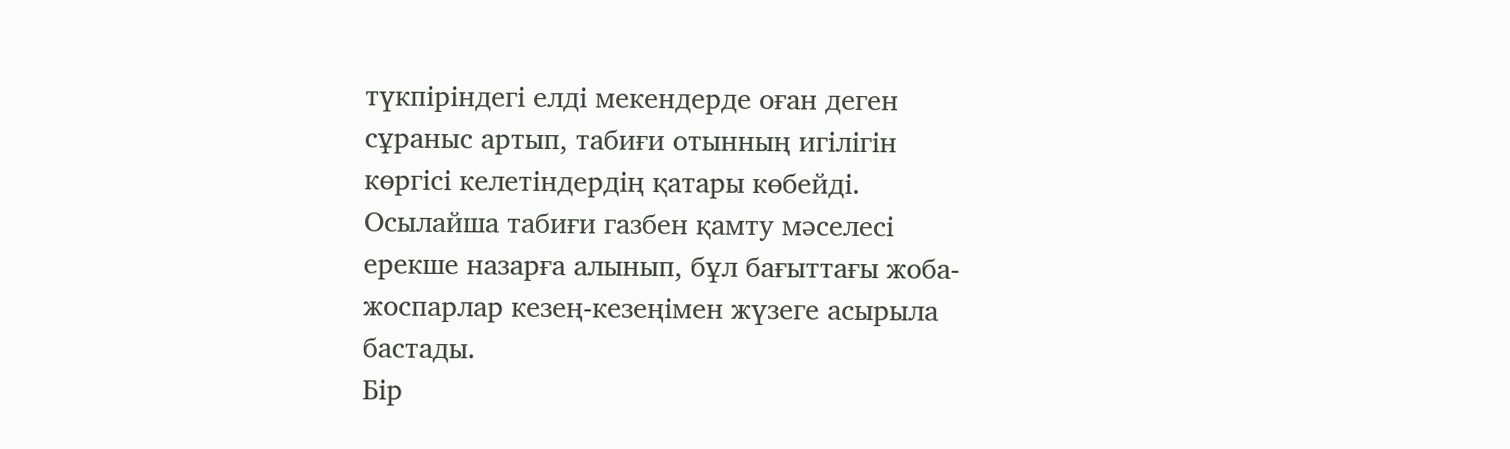түкпіріндегі елді мекендерде оған деген сұраныс артып, табиғи отынның игілігін көргісі келетіндердің қатары көбейді. Осылайша табиғи газбен қамту мәселесі ерекше назарға алынып, бұл бағыттағы жоба-жоспарлар кезең-кезеңімен жүзеге асырыла бастады.
Бір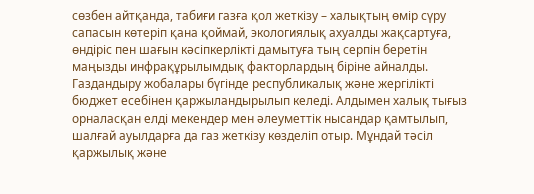сөзбен айтқанда, табиғи газға қол жеткізу – халықтың өмір сүру сапасын көтеріп қана қоймай, экологиялық ахуалды жақсартуға, өндіріс пен шағын кәсіпкерлікті дамытуға тың серпін беретін маңызды инфрақұрылымдық факторлардың біріне айналды. Газдандыру жобалары бүгінде республикалық және жергілікті бюджет есебінен қаржыландырылып келеді. Алдымен халық тығыз орналасқан елді мекендер мен әлеуметтік нысандар қамтылып, шалғай ауылдарға да газ жеткізу көзделіп отыр. Мұндай тәсіл қаржылық және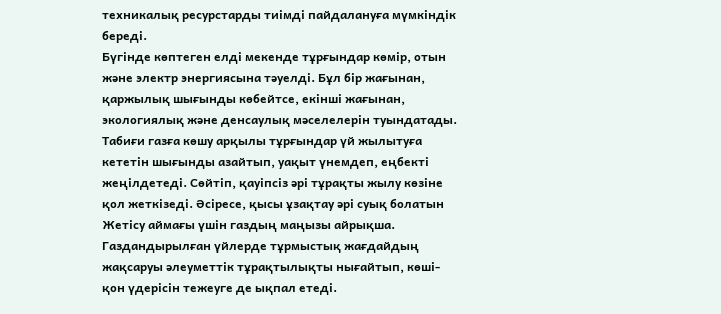техникалық ресурстарды тиімді пайдалануға мүмкіндік береді.
Бүгінде көптеген елді мекенде тұрғындар көмір, отын және электр энергиясына тәуелді. Бұл бір жағынан, қаржылық шығынды көбейтсе, екінші жағынан, экологиялық және денсаулық мәселелерін туындатады. Табиғи газға көшу арқылы тұрғындар үй жылытуға кететін шығынды азайтып, уақыт үнемдеп, еңбекті жеңілдетеді. Сөйтіп, қауіпсіз әрі тұрақты жылу көзіне қол жеткізеді. Әсіресе, қысы ұзақтау әрі суық болатын Жетісу аймағы үшін газдың маңызы айрықша. Газдандырылған үйлерде тұрмыстық жағдайдың жақсаруы әлеуметтік тұрақтылықты нығайтып, көші-қон үдерісін тежеуге де ықпал етеді.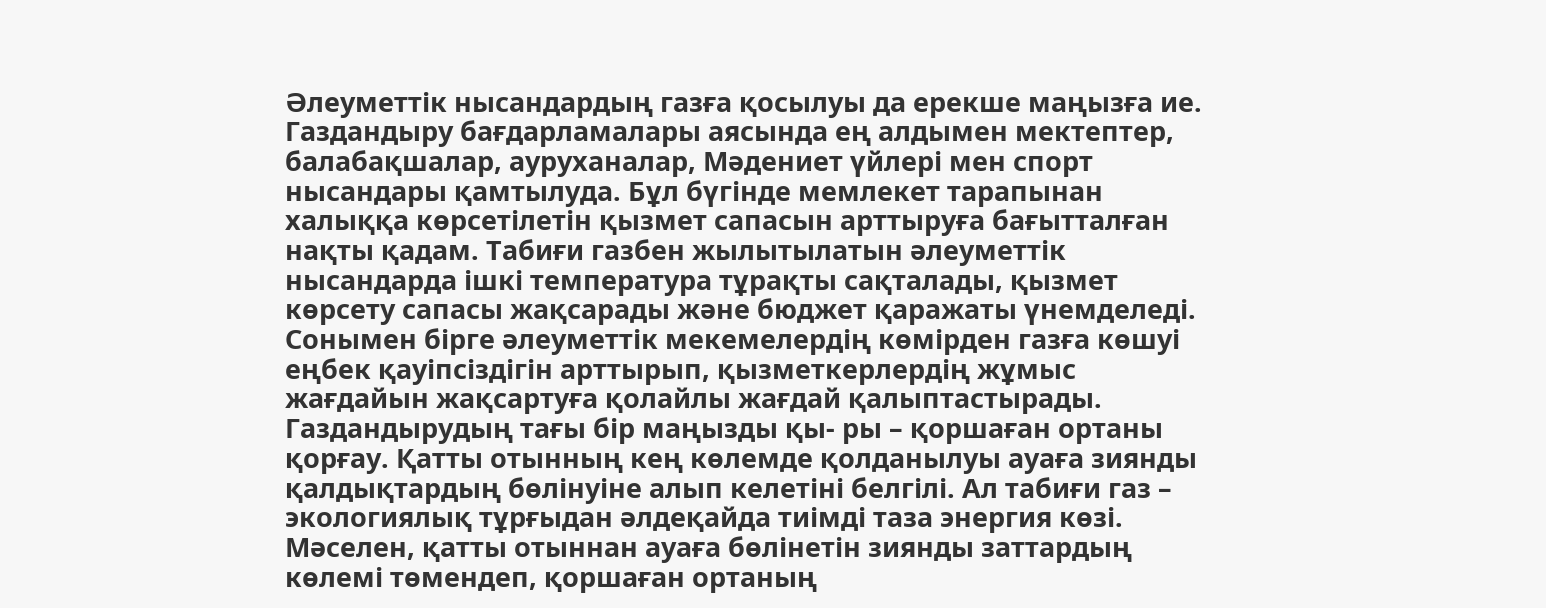Әлеуметтік нысандардың газға қосылуы да ерекше маңызға ие. Газдандыру бағдарламалары аясында ең алдымен мектептер, балабақшалар, ауруханалар, Мәдениет үйлері мен спорт нысандары қамтылуда. Бұл бүгінде мемлекет тарапынан халыққа көрсетілетін қызмет сапасын арттыруға бағытталған нақты қадам. Табиғи газбен жылытылатын әлеуметтік нысандарда ішкі температура тұрақты сақталады, қызмет көрсету сапасы жақсарады және бюджет қаражаты үнемделеді. Сонымен бірге әлеуметтік мекемелердің көмірден газға көшуі еңбек қауіпсіздігін арттырып, қызметкерлердің жұмыс жағдайын жақсартуға қолайлы жағдай қалыптастырады.
Газдандырудың тағы бір маңызды қы- ры – қоршаған ортаны қорғау. Қатты отынның кең көлемде қолданылуы ауаға зиянды қалдықтардың бөлінуіне алып келетіні белгілі. Ал табиғи газ – экологиялық тұрғыдан әлдеқайда тиімді таза энергия көзі. Мәселен, қатты отыннан ауаға бөлінетін зиянды заттардың көлемі төмендеп, қоршаған ортаның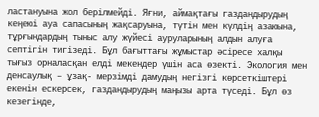ластануына жол берілмейді. Яғни, аймақтағы газдандырудың кеңеюі ауа сапасының жақсаруына, түтін мен күлдің азаюына, тұрғындардың тыныс алу жүйесі ауруларының алдын алуға септігін тигізеді. Бұл бағыттағы жұмыстар әсіресе халқы тығыз орналасқан елді мекендер үшін аса өзекті. Экология мен денсаулық – ұзақ- мерзімді дамудың негізгі көрсеткіштері екенін ескерсек, газдандырудың маңызы арта түседі. Бұл өз кезегінде,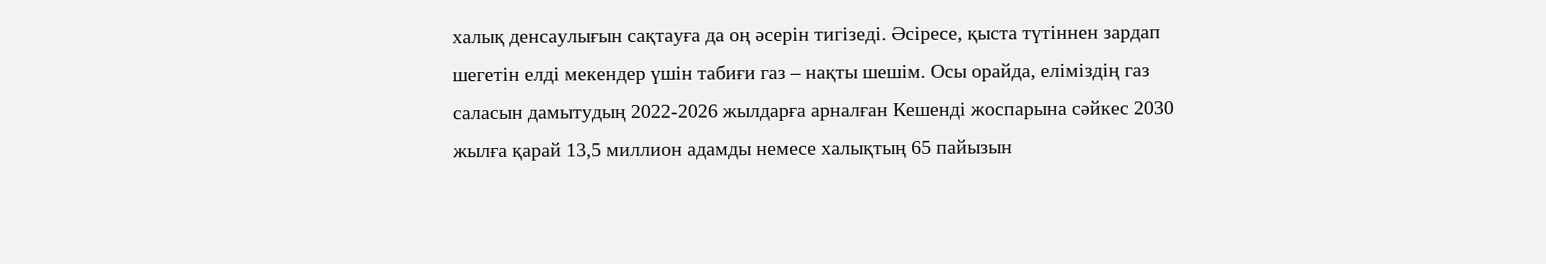халық денсаулығын сақтауға да оң әсерін тигізеді. Әсіресе, қыста түтіннен зардап шегетін елді мекендер үшін табиғи газ – нақты шешім. Осы орайда, еліміздің газ саласын дамытудың 2022-2026 жылдарға арналған Кешенді жоспарына сәйкес 2030 жылға қарай 13,5 миллион адамды немесе халықтың 65 пайызын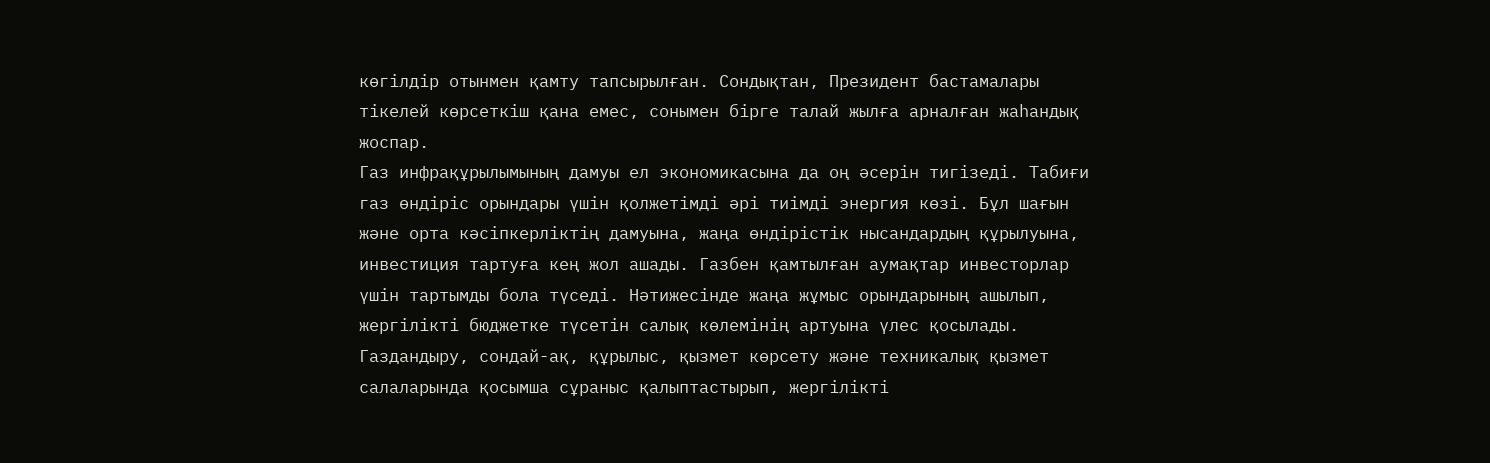көгілдір отынмен қамту тапсырылған. Сондықтан, Президент бастамалары тікелей көрсеткіш қана емес, сонымен бірге талай жылға арналған жаһандық жоспар.
Газ инфрақұрылымының дамуы ел экономикасына да оң әсерін тигізеді. Табиғи газ өндіріс орындары үшін қолжетімді әрі тиімді энергия көзі. Бұл шағын және орта кәсіпкерліктің дамуына, жаңа өндірістік нысандардың құрылуына, инвестиция тартуға кең жол ашады. Газбен қамтылған аумақтар инвесторлар үшін тартымды бола түседі. Нәтижесінде жаңа жұмыс орындарының ашылып, жергілікті бюджетке түсетін салық көлемінің артуына үлес қосылады. Газдандыру, сондай-ақ, құрылыс, қызмет көрсету және техникалық қызмет салаларында қосымша сұраныс қалыптастырып, жергілікті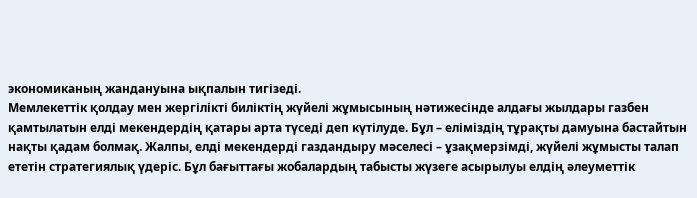экономиканың жандануына ықпалын тигізеді.
Мемлекеттік қолдау мен жергілікті биліктің жүйелі жұмысының нәтижесінде алдағы жылдары газбен қамтылатын елді мекендердің қатары арта түседі деп күтілуде. Бұл – еліміздің тұрақты дамуына бастайтын нақты қадам болмақ. Жалпы, елді мекендерді газдандыру мәселесі – ұзақмерзімді, жүйелі жұмысты талап ететін стратегиялық үдеріс. Бұл бағыттағы жобалардың табысты жүзеге асырылуы елдің әлеуметтік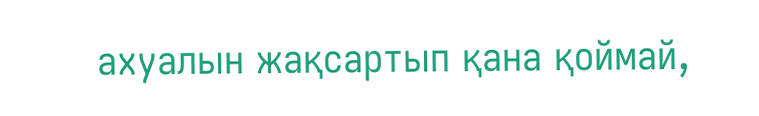ахуалын жақсартып қана қоймай,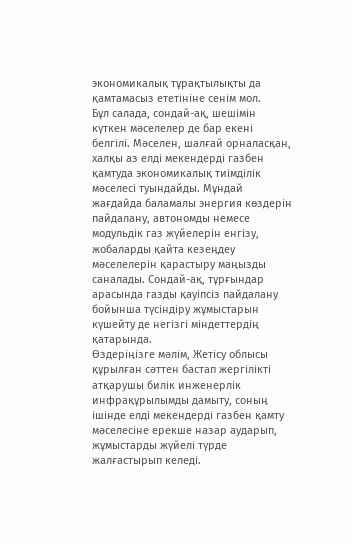экономикалық тұрақтылықты да қамтамасыз ететініне сенім мол.
Бұл салада, сондай-ақ, шешімін күткен мәселелер де бар екені белгілі. Мәселен, шалғай орналасқан, халқы аз елді мекендерді газбен қамтуда экономикалық тиімділік мәселесі туындайды. Мұндай жағдайда баламалы энергия көздерін пайдалану, автономды немесе модульдік газ жүйелерін енгізу, жобаларды қайта кезеңдеу мәселелерін қарастыру маңызды саналады. Сондай-ақ, тұрғындар арасында газды қауіпсіз пайдалану бойынша түсіндіру жұмыстарын күшейту де негізгі міндеттердің қатарында.
Өздеріңізге мәлім, Жетісу облысы құрылған сәттен бастап жергілікті атқарушы билік инженерлік инфрақұрылымды дамыту, соның ішінде елді мекендерді газбен қамту мәселесіне ерекше назар аударып, жұмыстарды жүйелі түрде жалғастырып келеді.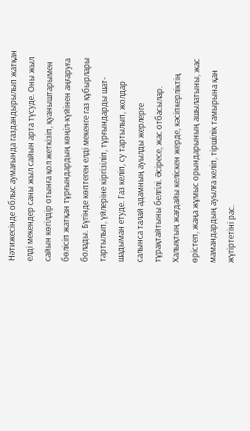Нәтижесінде облыс аумағында газдандырылып жатқан елді мекендер саны жыл сайын арта түсуде. Оны жыл сайын көгілдір отынға қол жеткізіп, қуаныштарымен бөлісіп жатқан тұрғындардың көңіл-күйінен аңғаруға болады. Бүгінде көптеген елді мекенге газ құбырлары тартылып, үйлеріне кіргізіліп, тұрғындарды шат-шадыман етуде. Газ келіп, су тартылып, жолдар салынса талай адамның ауылды жерлерге тұрақтайтыны белгілі. Әсіресе, жас отбасылар. Халықтың жағдайы келіскен жерде, кәсіпкерліктің өрістеп, жаңа жұмыс орындарының ашылатыны, жас мамандардың ауылға келіп, тіршілік тамырына қан жүгіртетіні рас.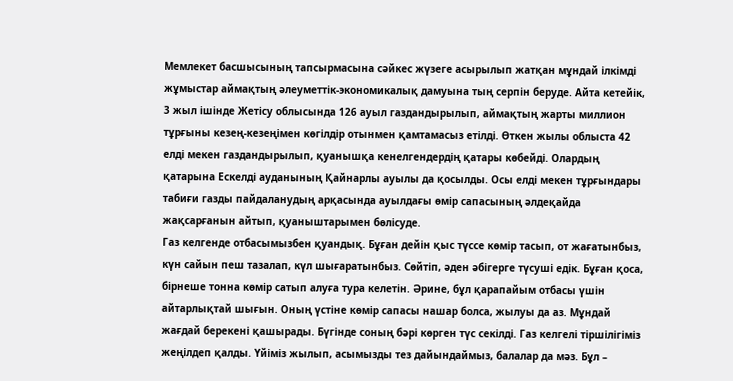Мемлекет басшысының тапсырмасына сәйкес жүзеге асырылып жатқан мұндай ілкімді жұмыстар аймақтың әлеуметтік-экономикалық дамуына тың серпін беруде. Айта кетейік, 3 жыл ішінде Жетісу облысында 126 ауыл газдандырылып, аймақтың жарты миллион тұрғыны кезең-кезеңімен көгілдір отынмен қамтамасыз етілді. Өткен жылы облыста 42 елді мекен газдандырылып, қуанышқа кенелгендердің қатары көбейді. Олардың қатарына Ескелді ауданының Қайнарлы ауылы да қосылды. Осы елді мекен тұрғындары табиғи газды пайдаланудың арқасында ауылдағы өмір сапасының әлдеқайда жақсарғанын айтып, қуаныштарымен бөлісуде.
Газ келгенде отбасымызбен қуандық. Бұған дейін қыс түссе көмір тасып, от жағатынбыз, күн сайын пеш тазалап, күл шығаратынбыз. Сөйтіп, әден әбігерге түсуші едік. Бұған қоса, бірнеше тонна көмір сатып алуға тура келетін. Әрине, бұл қарапайым отбасы үшін айтарлықтай шығын. Оның үстіне көмір сапасы нашар болса, жылуы да аз. Мұндай жағдай берекені қашырады. Бүгінде соның бәрі көрген түс секілді. Газ келгелі тіршілігіміз жеңілдеп қалды. Үйіміз жылып, асымызды тез дайындаймыз, балалар да мәз. Бұл –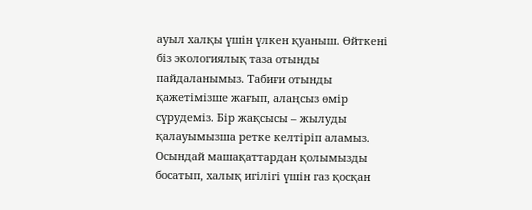ауыл халқы үшін үлкен қуаныш. Өйткені біз экологиялық таза отынды пайдаланымыз. Табиғи отынды қажетімізше жағып, алаңсыз өмір сүрудеміз. Бір жақсысы – жылуды қалауымызша ретке келтіріп аламыз. Осындай машақаттардан қолымызды босатып, халық игілігі үшін газ қосқан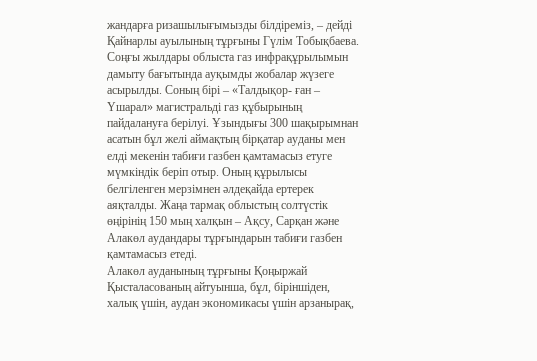жандарға ризашылығымызды білдіреміз, – дейді Қайнарлы ауылының тұрғыны Гүлім Тобықбаева.
Соңғы жылдары облыста газ инфрақұрылымын дамыту бағытында ауқымды жобалар жүзеге асырылды. Соның бірі – «Талдықор- ған – Үшарал» магистральді газ құбырының пайдалануға берілуі. Ұзындығы 300 шақырымнан асатын бұл желі аймақтың бірқатар ауданы мен елді мекенін табиғи газбен қамтамасыз етуге мүмкіндік беріп отыр. Оның құрылысы белгіленген мерзімнен әлдеқайда ертерек аяқталды. Жаңа тармақ облыстың солтүстік өңірінің 150 мың халқын – Ақсу, Сарқан және Алакөл аудандары тұрғындарын табиғи газбен қамтамасыз етеді.
Алакөл ауданының тұрғыны Қоңыржай Қысталасованың айтуынша, бұл, біріншіден, халық үшін, аудан экономикасы үшін арзанырақ,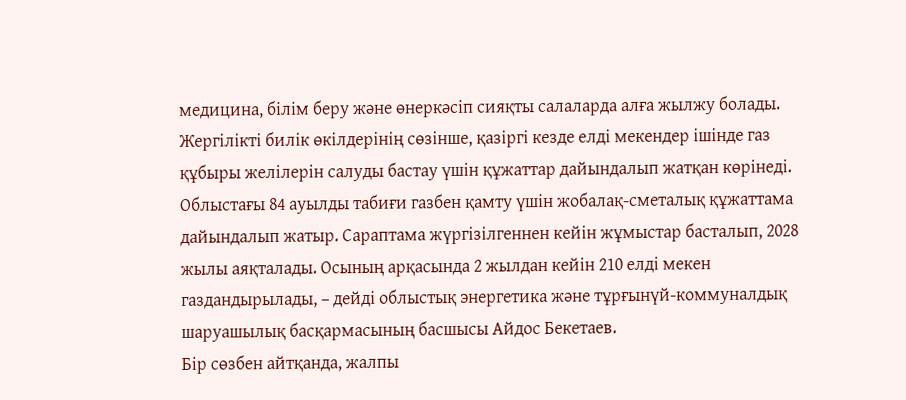медицина, білім беру және өнеркәсіп сияқты салаларда алға жылжу болады. Жергілікті билік өкілдерінің сөзінше, қазіргі кезде елді мекендер ішінде газ құбыры желілерін салуды бастау үшін құжаттар дайындалып жатқан көрінеді.
Облыстағы 84 ауылды табиғи газбен қамту үшін жобалақ-сметалық құжаттама дайындалып жатыр. Сараптама жүргізілгеннен кейін жұмыстар басталып, 2028 жылы аяқталады. Осының арқасында 2 жылдан кейін 210 елді мекен газдандырылады, – дейді облыстық энергетика және тұрғынүй-коммуналдық шаруашылық басқармасының басшысы Айдос Бекетаев.
Бір сөзбен айтқанда, жалпы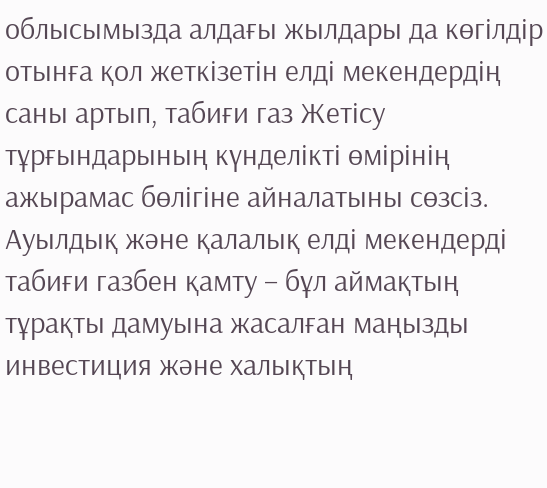облысымызда алдағы жылдары да көгілдір отынға қол жеткізетін елді мекендердің саны артып, табиғи газ Жетісу тұрғындарының күнделікті өмірінің ажырамас бөлігіне айналатыны сөзсіз. Ауылдық және қалалық елді мекендерді табиғи газбен қамту – бұл аймақтың тұрақты дамуына жасалған маңызды инвестиция және халықтың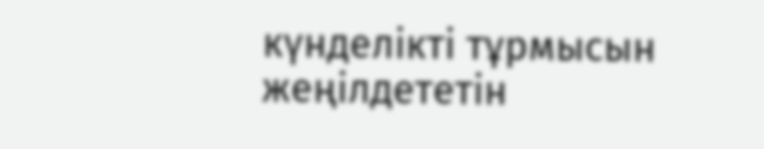күнделікті тұрмысын жеңілдететін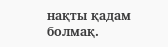нақты қадам болмақ.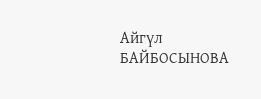Айгүл БАЙБОСЫНОВА